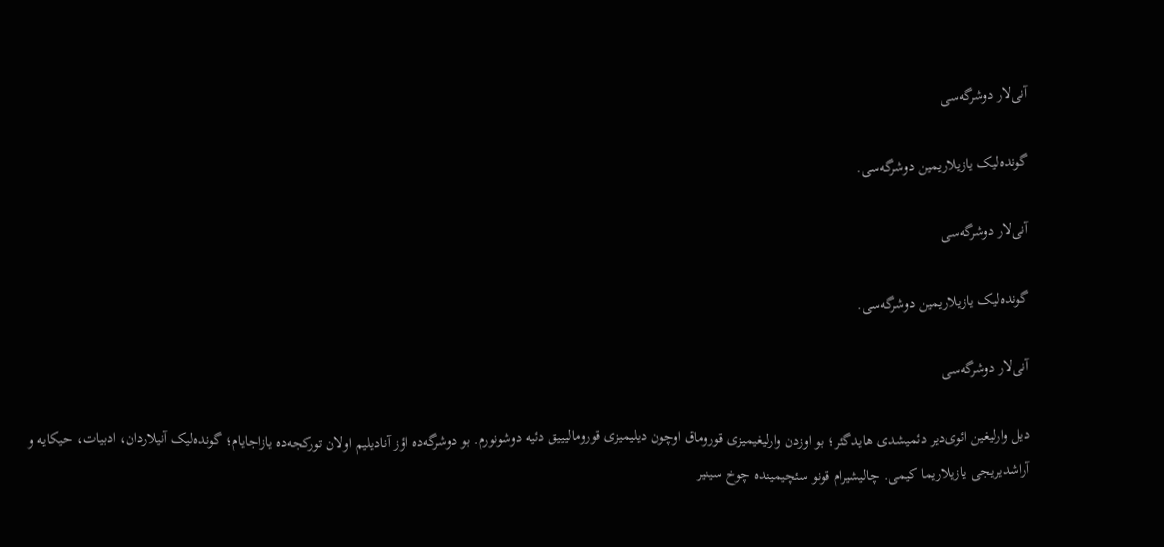آنی‌لار دوشرگه‌سی

گونده‌لیک یازیلاریمین دوشرگه‌سی.

آنی‌لار دوشرگه‌سی

گونده‌لیک یازیلاریمین دوشرگه‌سی.

آنی‌لار دوشرگه‌سی

دیل وارلیغین ائوی‌دیر دئمیشدی هایدگئر؛ بو اوزدن وارلیغیمیزی قوروماق اوچون دیلیمیزی قورومالیییق دئیه دوشونورم. بو دوشرگه‌ده اؤز آنادیلیم اولان تورکجه‌ده یازاجایام؛ گونده‌لیک آنیلاردان، ادبیات، حیکایه و آراشدیریجی یازیلاریما کیمی. چالیشیرام قونو سئچیمینده چوخ سینیر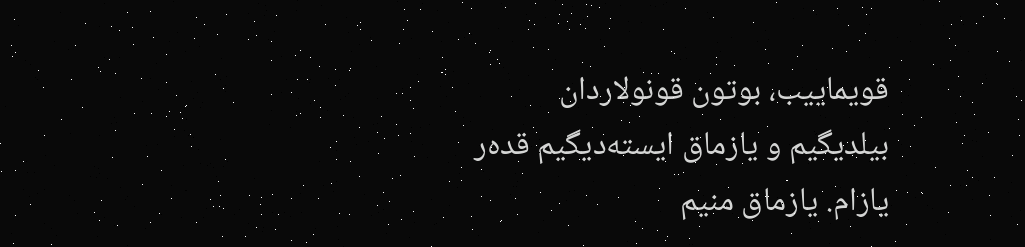قویماییب، بوتون قونولاردان بیلدیگیم و یازماق ایسته‌دیگیم قده‌ر یازام. یازماق منیم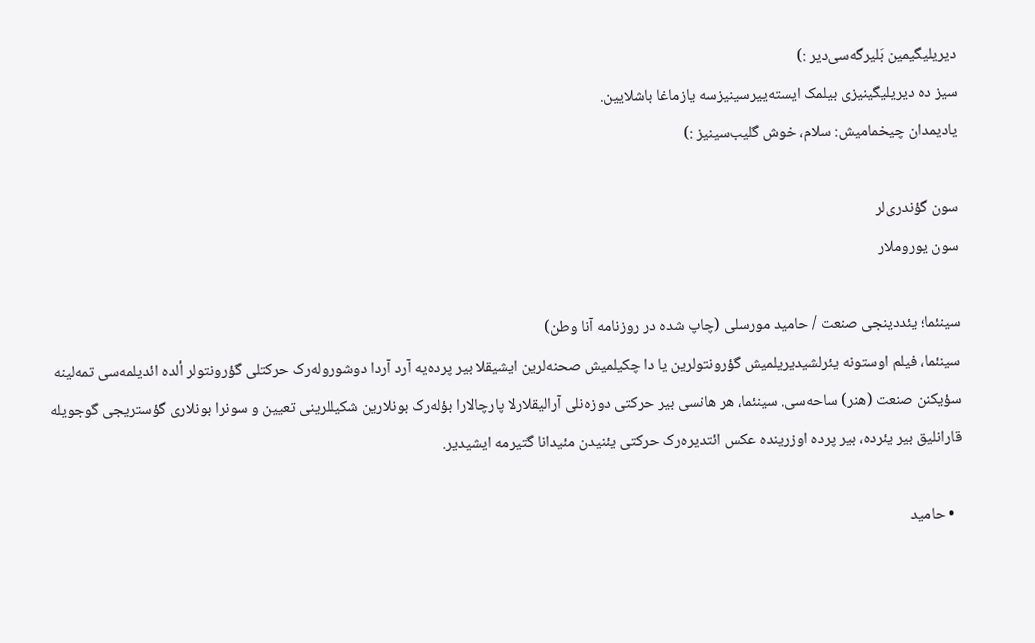دیریلیگیمین بَلیرگه‌سی‌دیر :)
سیز ده دیریلیگینیزی بیلمک ایسته‌ییرسینیزسه یازماغا باشلایین.
یادیمدان چیخمامیش: سلام، خوش گلیب‌سینیز :)

سون گؤندری‌لر
سون یوروملار

سینئما؛ یئددینجی صنعت / حامید مورسلی (چاپ شده در روزنامه آنا وطن)
سینئما، فیلم اوستونه یئرلشیدیریلمیش گؤرونتولرین یا دا چکیلمیش صحنه‌لرین ایشیقلا بیر پرده‌یه آرد آردا دوشوروله‌رک حرکتلی گؤرونتولر ألده ائدیلمه‌سی تمه‌لینه سؤیکنن صنعت (هنر) ساحه‌سی. سینئما، هر هانسی بیر حرکتی دوزه‌نلی آرالیقلارلا پارچالارا بؤله‌رک بونلارین شکیللرینی تعیین و سونرا بونلاری گؤستریجی گوجویله قارانلیق بیر یئرده، بیر پرده اوزرینده عکس ائتدیره‌رک حرکتی یئنیدن مئیدانا گتیرمه ایشیدیر.

  • حامید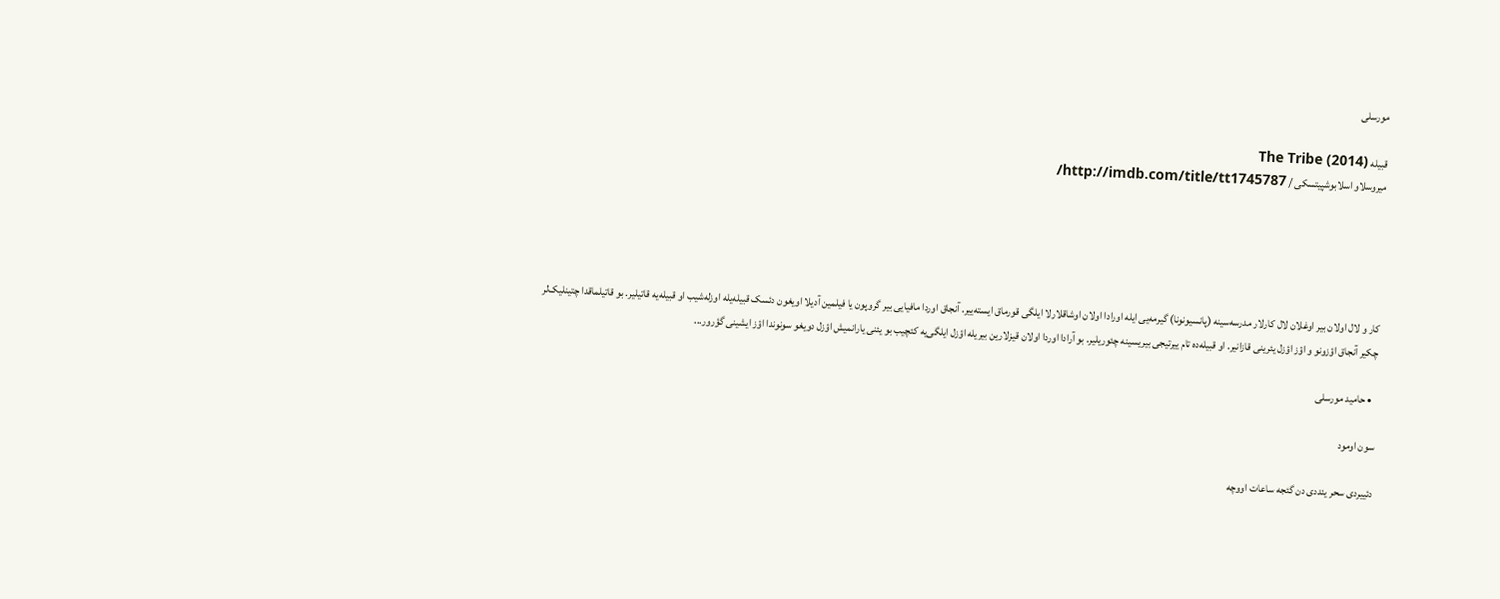مورسلی

قبیله (The Tribe (2014
میروسلاو اسلابوشپیتسکی / http://imdb.com/title/tt1745787/





کار و لال اولان بیر اوغلان لال کارلار مدرسه‌سینه (پانسیونونا) گیرمه‌یی ایله اورادا اولان اوشاقلارلا ایلگی قورماق ایسته‌ییر. آنجاق اوردا مافیایی بیر گروپون یا فیلمین آدیلا اویغون دئسک قبیله‌یله اوزله‌شیب او قبیله‌یه قاتیلیر. بو قاتیلماقدا چتینلیک‌لر چکیر آنجاق اؤزونو و اؤز اؤزل یئرینی قازانیر. او قبیله‌ده تام ییرتیجی بیریسینه چئوریلیر. بو آرادا اوردا اولان قیزلارین بیریله اؤزل ایلگی‌یه کئچیب بو یئنی یارانمیش اؤزل دویغو سونوندا اؤز ایشینی گؤرور...

  • حامید مورسلی

سون اومود

دئییردی سحر یئددی دن گئجه ساعات اووچه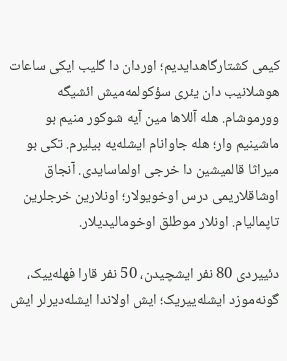کیمی کشتارگاهدایدیم؛ اوردان دا گلیب ایکی ساعات هوشلانیب دان یئری سؤکولمه‌میش ائشیگه وورموشام. هله آللاها مین آیه شوکور منیم بو ماشینیم وار؛ هله جاوانام ایشله‌یه بیلیرم. تکی بو میراثا قالمیشین دا خرجی اولماسایدی. آنجاق اوشاقلاریمی درس اوخویولار؛ اونلارین خرجلرین تاپمالیام. اونلار موطلق اوخومالیدیلار.

دئییردی 80 نفر ایشچیدن، 50 نفر قارا فهله‌ییک، گونه‌موزد ایشله‌ییریک؛ ایش اولاندا ایشله‌دیرلر ایش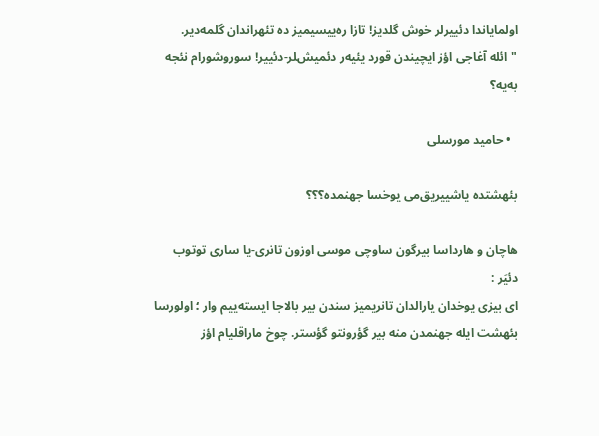اولمایاندا دئییرلر خوش گلدیز! تازا ره‌ییسیمیز ده تئهراندان گلمه‌دیر. "ائله آغاجی اؤز ایچیندن قورد یئیه‌ر دئمیش‌‍لر-دئییر! سوروشورام نئجه به‌یه؟

  • حامید مورسلی

بئهشتده یاشییریق‌می یوخسا جهنمده؟؟؟

هاچان و هارداسا بیرگون ساوچی موسی اوزون تانری-یا ساری توتوب دئیَر :
ای بیزی یوخدان یارالدان تانریمیز سندن بیر بالاجا ایسته‌ییم وار ؛ اولورسا بئهشت ایله جهنمدن منه بیر گؤرونتو گؤستر. چوخ ماراقلیام اؤز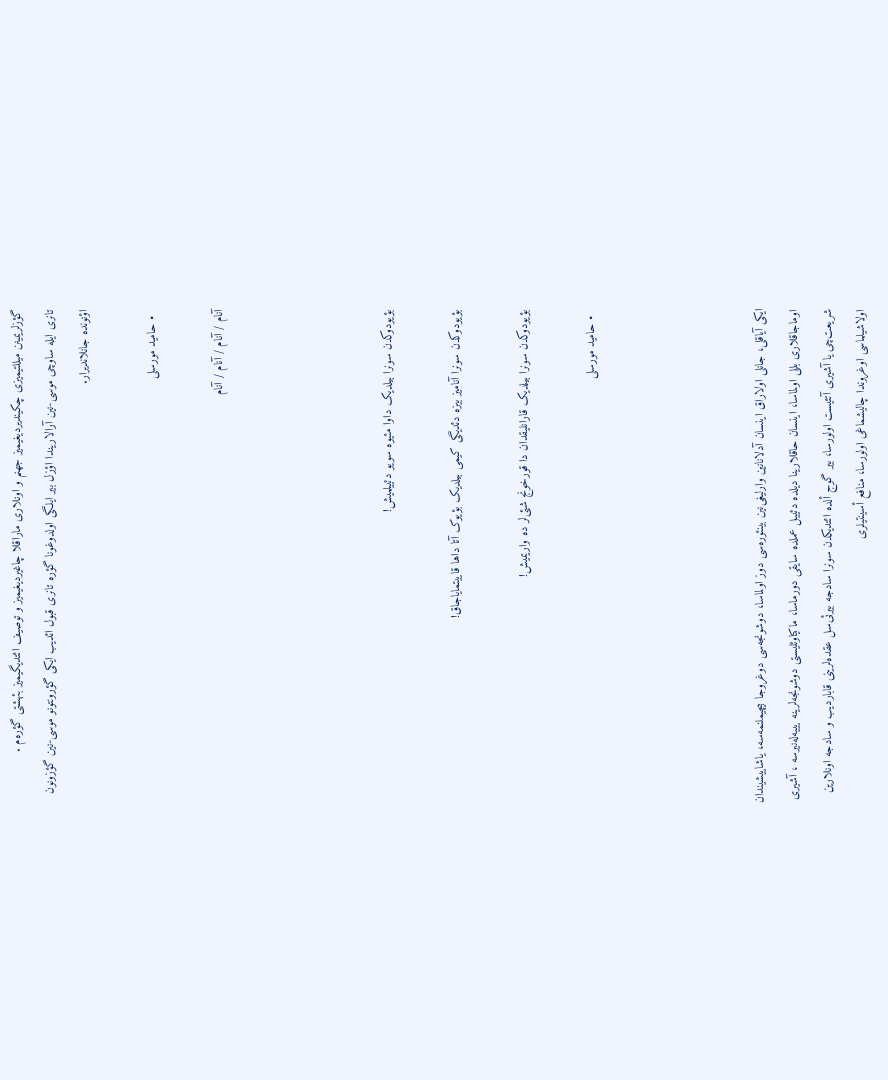گؤزلریمینن میللتیمیزی چکیندیردیغیمیز جهنم و اونلاری ماراقلا چاغیردیغیمیز و توصیف ائتدیگیمیز بئهشتی گؤره‌م .
تانری ایله ساوچی موسی-نین آرالاریندا اؤزل بیر ایلگی اولدوغونا گؤره تانری قبول ائدیب ایکی گؤرونتونو موسی-نین گؤزونون اؤنونده جانلاندیرار.

  • حامید مورسلی

آنام / آنام / آنام / آنام




بؤیودوکدن سونرا بیلدیک داوا مئیوه سویو دئییلمیش!

بؤیودوکدن سونرا آنامیز بیزه دئدیگی کیمی بیلدیک بؤیوک آتا داها قاییتمایاجاق!

بؤیودوکدن سونرا بیلدیک قارانلیقدان دا قورخونج شئی‌لر ده واریمیش!

  • حامید مورسلی




ایکی آیاقلی، جانلی اولاراق اینسان آدلانانین وارلیغی‌نین بینئوره‌سی دوز اولماسا، دوشونجه‌سی دوغروجا بیچیملنمه‌سه، یاشاییشیندان اوماجاقلاری بللی اولماسا، اینسان حاقلارینا دیلده دئییل عملده سایقی دورماسا، ماکیاوئلیستی دوشونجه‌لرینه یییه‌له‌نیرسه ، آشیری شریعت‌چی یا آشیری آتئیست اولورسا، بیر گوج ألده ائتدیکدن سونرا سادجه بیرئی‌سل عقده‌لرینی قاباردیب و سادجه اونلارین اولاشیلماسی اوغروندا چالیشماغی اولورسا، منافع أسینتیلری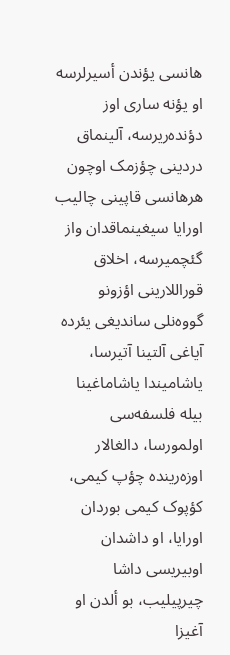هانسی یؤندن أسیرلرسه او یؤنه ساری اوز دؤنده‌ریرسه، آلینماق دردینی چؤزمک اوچون هرهانسی قاپینی چالیب اورایا سیغینماقدان واز گئچمیرسه، اخلاق قوراللارینی اؤزونو گووه‌نلی ساندیغی یئرده آیاغی آلتینا آتیرسا، یاشامیندا یاشاماغینا بیله فلسفه‌سی اولمورسا، دالغالار اوزه‌رینده چؤپ کیمی، کؤپوک کیمی بوردان اورایا، او داشدان اوبیریسی داشا چیرپیلیب، بو ألدن او آغیزا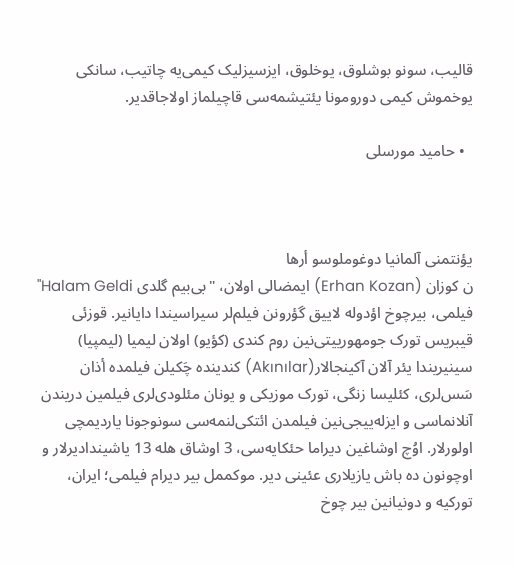قالیب، سونو بوشلوق، یوخلوق، ایزسیزلیک کیمی‌یه چاتیب، سانکی یوخموش کیمی دورومونا یئتیشمه‌سی قاچیلماز اولاجاقدیر.

  • حامید مورسلی



یؤنتمنی آلمانیا دوغوملوسو أرها
ن کوزان (Erhan Kozan) ایمضالی اولان، "بی‌بیم گلدی Halam Geldi" فیلمی، بیرچوخ اؤدوله لاییق گؤرونن فیلم‌لر سیراسیندا دایانیر. قوزئی قیبریس تورک جومهورییتی‌نین روم کندی (کؤیو) اولان لیمیا (لیمپیا) سینیریندا یئر آلان آکینجالار(Akınılar) کندینده چَکیلن فیلمده أذان سَس‌لری، کئلیسا زنگی، تورک موزیکی و یونان مئلودی‌لری فیلمین دریندن آنلانماسی و ایزله‌ییجی‌نین فیلمدن ائتکی‌لنمه‌سی سونوجونا یاردیمچی اولورلار. اوُچ اوشاغین دیراما حئکایه‌سی، 3 اوشاق هله 13 یاشیندادیرلار و اوچونون ده باش یازیلاری عئینی دیر. موکممل بیر دیرام فیلمی؛ ایران، تورکیه و دونیانین بیر چوخ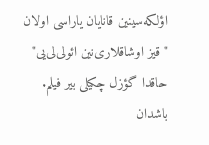اؤلکه‌سینین قانایان یاراسی اولان "قیز اوشاقلاری‌نین ائولی‌لی‌یی" حاقدا گؤزل چکیلی بیر فیلم. باشدان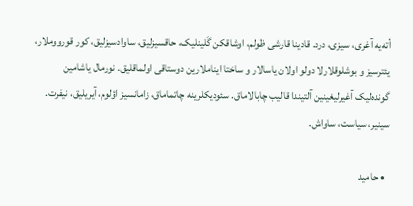أته‌یه آغری، سیزی، درد. قادینا قارشی ظولم، اوشاقکن گَلینلیک، حاقسیزلیق، ساوادسیزلیق، کور قورووملار، یئترسیز و بوشلوقلارلا دولو اولان یاسالار و ساختا ایناملارین دوستاقی اولماقلیق. نورمال یاشامین گونده‌لیک آغیرلیغینین آلتیندا قالیب چابالاماق. سئودیکلرینه چاتماماق، زامانسیز اؤلوم، آیریلیق، نیفرت. سینیر، سیاست، ساواش.

  • حامید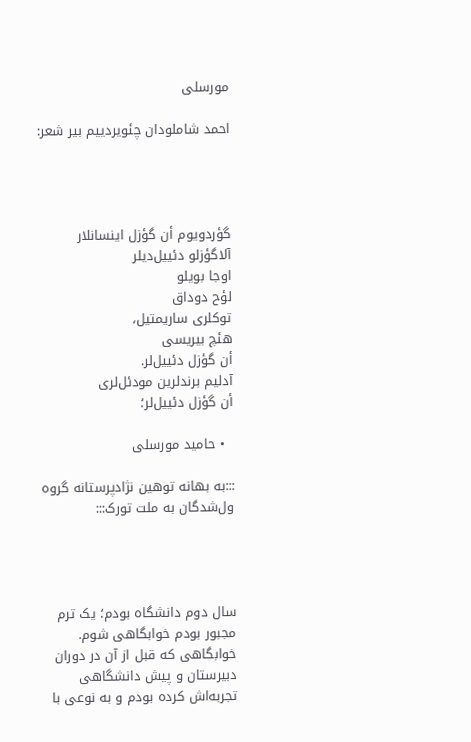مورسلی

احمد شاملودان چئویردییم بیر شعر:




گؤردویوم أن گؤزل اینسانلار
آلاگؤزلو دئییل‌دیلر
اوجا بویلو
لؤح دوداق
توکلری ساریمتیل،
هئچ بیریسی
أن گؤزل دئییل‌لر.
آدلیم برندلرین مودئل‌لری
أن گؤزل دئییل‌لر؛

  • حامید مورسلی

:::به بهانه توهین نژادپرستانه گروه ول‌شدگان به ملت تورک:::




سال دوم دانشگاه بودم؛ یک ترم مجبور بودم خوابگاهی شوم. خوابگاهی که قبل از آن در دوران دبیرستان و پیش دانشگاهی تجربه‌اش کرده بودم و به نوعی با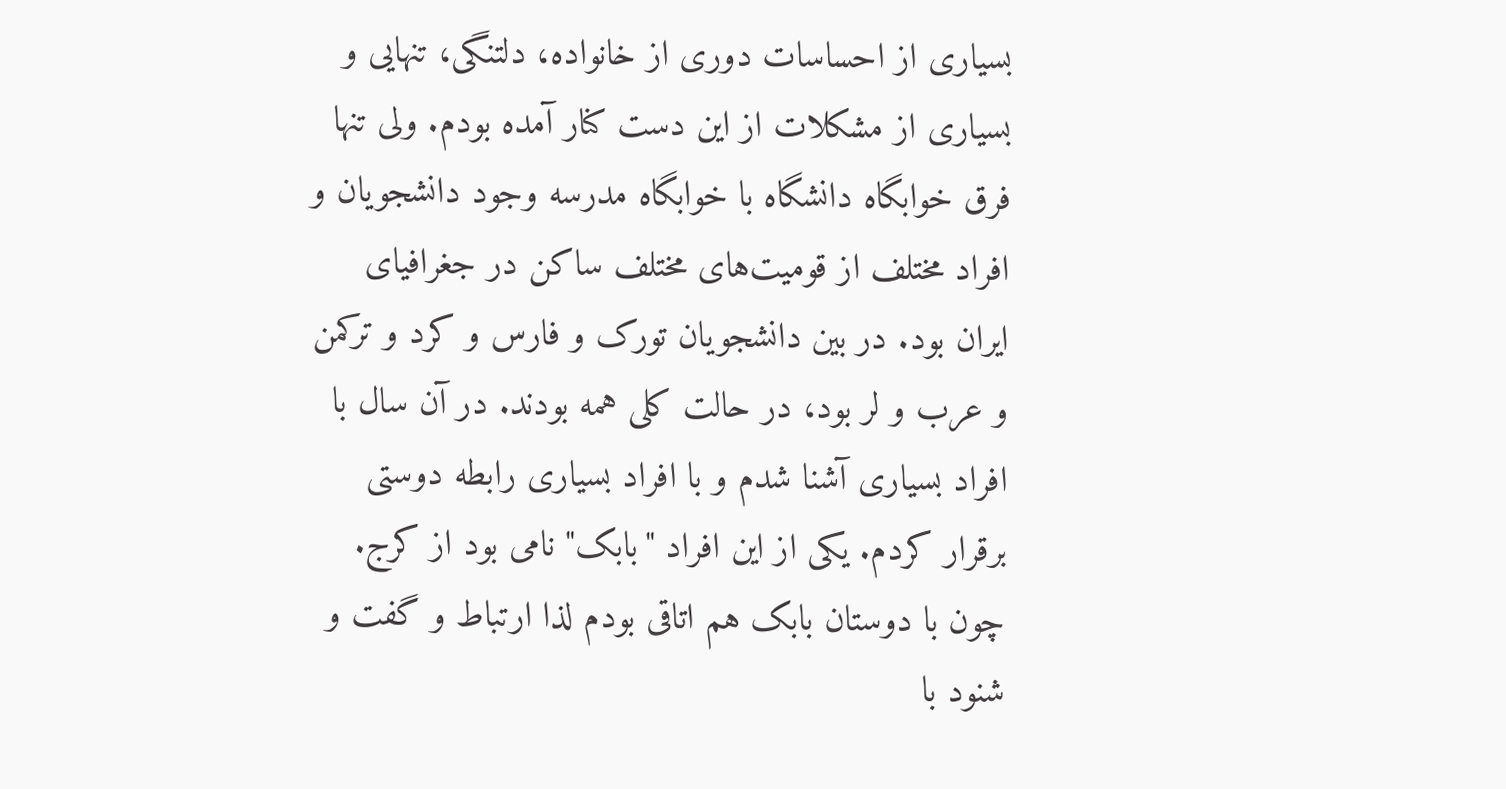بسیاری از احساسات دوری از خانواده، دلتنگی، تنهایی و بسیاری از مشکلات از این دست کنار آمده بودم. ولی تنها فرق خوابگاه دانشگاه با خوابگاه مدرسه وجود دانشجویان و افراد مختلف از قومیت‌های مختلف ساکن در جغرافیای ایران بود. در بین دانشجویان تورک و فارس و کرد و ترکمن و عرب و لر بود، در حالت کلی همه بودند. در آن سال با افراد بسیاری آشنا شدم و با افراد بسیاری رابطه دوستی برقرار کردم. یکی از این افراد "بابک" نامی بود از کرج. چون با دوستان بابک هم اتاقی بودم لذا ارتباط و گفت و شنود با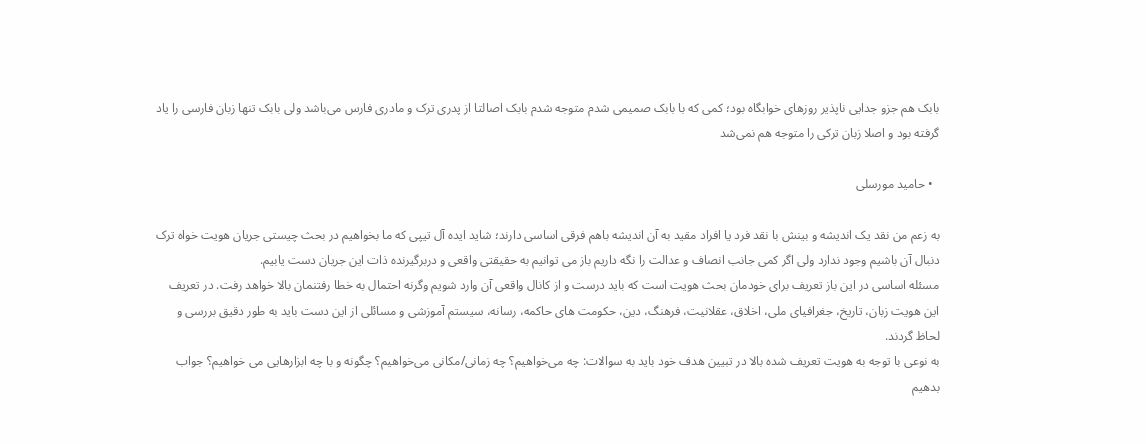بابک هم جزو جدایی ناپذیر روزهای خوابگاه بود؛ کمی که با بابک صمیمی شدم متوجه شدم بابک اصالتا از پدری ترک و مادری فارس می‌باشد ولی بابک تنها زبان فارسی را یاد گرفته بود و اصلا زبان ترکی را متوجه هم نمی‌شد

  • حامید مورسلی

به زعم من نقد یک اندیشه و بینش با نقد فرد یا افراد مقید به آن اندیشه باهم فرقی اساسی دارند؛ شاید ایده آل تیپی که ما بخواهیم در بحث چیستی جریان هویت خواه ترک دنبال آن باشیم وجود ندارد ولی اگر کمی جانب انصاف و عدالت را نگه داریم باز می توانیم به حقیقتی واقعی و دربرگیرنده ذات این جریان دست یابیم.
مسئله اساسی در این باز تعریف برای خودمان بحث هویت است که باید درست و از کانال واقعی آن وارد شویم وگرنه احتمال به خطا رفتنمان بالا خواهد رفت. در تعریف این هویت زبان، تاریخ، جغرافیای ملی، اخلاق، عقلانیت، فرهنگ، دین، حکومت های حاکمه، رسانه، سیستم آموزشی و مسائلی از این دست باید به طور دقیق بررسی و لحاظ گردند.
به نوعی با توجه به هویت تعریف شده بالا در تبیین هدف خود باید به سوالات: چه می‌خواهیم؟ چه زمانی/مکانی می‌خواهیم؟ چگونه و با چه ابزارهایی می خواهیم؟ جواب بدهیم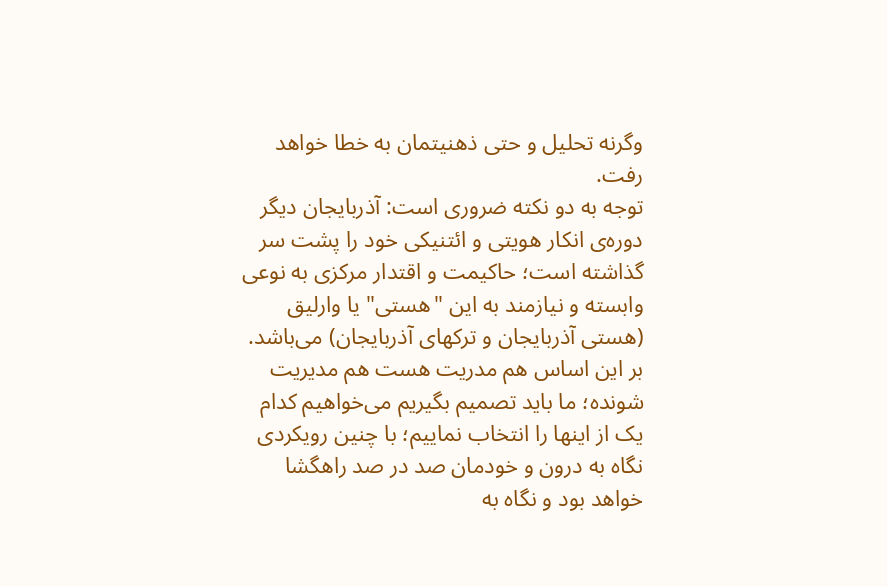وگرنه تحلیل و حتی ذهنیتمان به خطا خواهد رفت.
توجه به دو نکته ضروری است: آذربایجان دیگر دوره‌ی انکار هویتی و ائتنیکی خود را پشت سر گذاشته است؛ حاکیمت و اقتدار مرکزی به نوعی وابسته و نیازمند به این "هستی" یا وارلیق (هستی آذربایجان و ترکهای آذربایجان) می‌باشد.
بر این اساس هم مدریت هست هم مدیریت شونده؛ ما باید تصمیم بگیریم می‌خواهیم کدام یک از اینها را انتخاب نماییم؛ با چنین رویکردی نگاه به درون و خودمان صد در صد راهگشا خواهد بود و نگاه به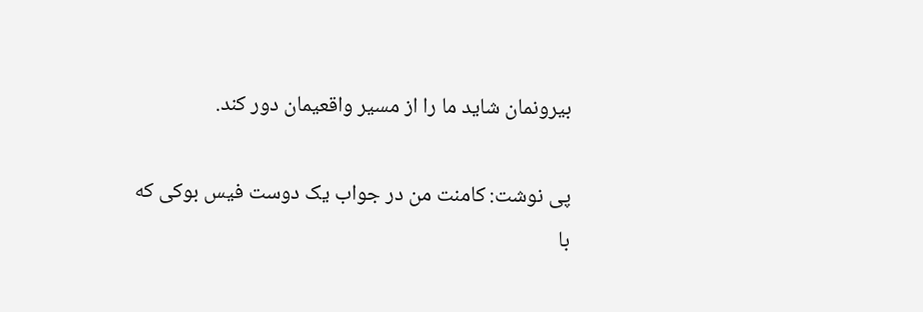بیرونمان شاید ما را از مسیر واقعیمان دور کند.

پی نوشت: کامنت من در جواب یک دوست فیس بوکی که با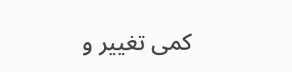کمی تغییر و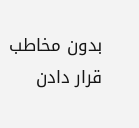بدون مخاطب قرار دادن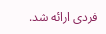فردی ارائه شد.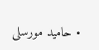• حامید مورسلی